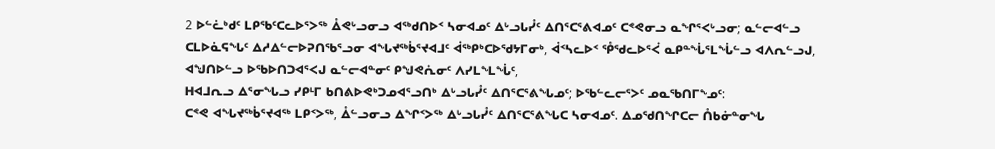2 ᐅᓪᓛᒃᑯᑦ ᒪᑭᖃᑦᑕᓚᐅᕐᐳᖅ ᐂᕙᒡᓗᓂᓗ ᐊᖅᑯᑎᐅᑉ ᓴᓂᐊᓄᑦ ᐃᒡᓗᒐᓮᑦ ᐃᑎᕐᑕᕐᕕᐊᓄᑦ ᑕᕝᕙᓂᓗ ᓇᖏᕐᐸᒡᓗᓂ; ᓇᓪᓕᐊᓪᓗ ᑕᒪᐅᓈᕋᖓᑦ ᐃᓱᐃᓪᓕᐅᕈᑎᖃᕐᓗᓂ ᐊᖓᔪᖅᑳᕐᔪᐊᒧᑦ ᐋᖅᑭᒃᑕᐅᖁᔭᒥᓂᒃ, ᐋᑉᓴᓚᐅᑉ ᕾᖁᓚᐅᕐᐹ ᓇᑭᓐᖔᕐᒪᖔᓪᓗ ᐊᐱᕆᓪᓗᒍ, ᐊᖑᑎᐅᓪᓗ ᐅᖃᐅᑎᑐᐊᕐᐸᒍ ᓇᓪᓕᐊᓐᓂᑦ ᑭᖑᕙᕇᓂᑦ ᐱᓯᒪᖕᒪᖔᑦ,
ᕼᐊᒧᕆᓗ ᐃᕐᓂᖓᓗ ᓯᑭᒻᒥ ᑲᑎᕕᐅᕙᒃᑐᓄᐊᕐᓗᑎᒃ ᐃᒡᓗᒐᓮᑦ ᐃᑎᕐᑕᕐᕕᖓᓄᑦ; ᐅᖃᓪᓚᓕᕐᐳᑦ ᓄᓇᖃᑎᒥᖕᓄᑦ:
ᑕᕝᕙ ᐊᖓᔪᖅᑳᕐᔪᐊᖅ ᒪᑭᑉᐳᖅ, ᐂᓪᓗᓂᓗ ᐃᖏᑉᐳᖅ ᐃᒡᓗᒐᓮᑦ ᐃᑎᕐᑕᕐᕕᖓᑕ ᓴᓂᐊᓄᑦ. ᐃᓄᖁᑎᖏᑕᓕ ᑍᑲᓃᓐᓂᖓ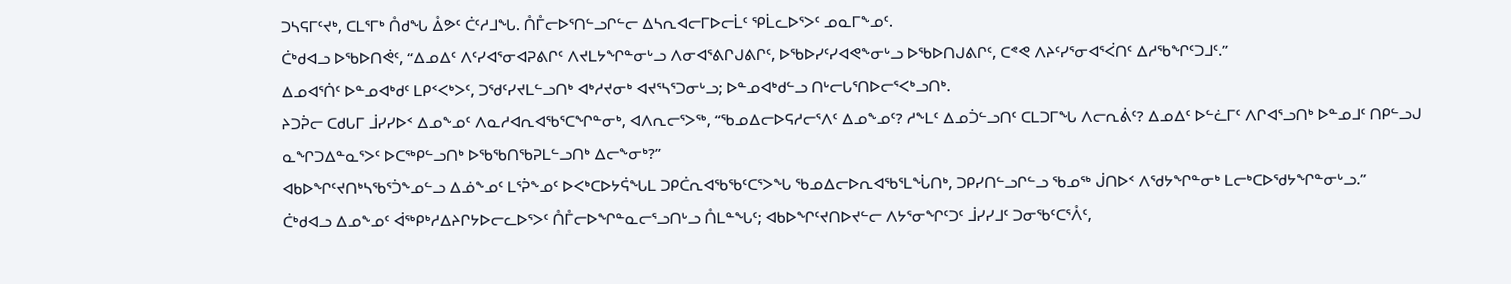ᑐᓴᕋᒥᑦᔪᒃ, ᑕᒪᕐᒥᒃ ᑍᑯᖓ ᐂᕗᑦ ᑖᑦᓱᒧᖓ. ᑍᒤᓕᐅᕐᑎᓪᓗᒋᓪᓕ ᐃᓴᕆᐊᓕᒥᐅᓕᒫᑦ ᕿᒫᓚᐅᕐᐳᑦ ᓄᓇᒥᖕᓄᑦ.
ᑖᒃᑯᐊᓗ ᐅᖃᐅᑎᕚᑦ, “ᐃᓄᐃᑦ ᐱᑦᓯᐊᕐᓂᐊᕈᕕᒋᑦ ᐱᔪᒪᔭᖏᓐᓂᒡᓗ ᐱᓂᐊᕐᕕᒋᒍᕕᒋᑦ, ᐅᖃᐅᓯᑦᓯᐊᕙᖕᓂᒡᓗ ᐅᖃᐅᑎᒍᕕᒋᑦ, ᑕᕝᕙ ᐱᔨᑦᓯᕐᓂᐊᕐᐹᑎᑦ ᐃᓱᖃᖏᑦᑐᒧᑦ.”
ᐃᓄᐊᕐᑏᑦ ᐅᓐᓄᐊᒃᑯᑦ ᒪᑭᑉᐸᒃᐳᑦ, ᑐᖁᑦᓯᔪᒪᓪᓗᑎᒃ ᐊᒃᓱᔪᓂᒃ ᐊᔪᕐᓴᕐᑐᓂᒡᓗ; ᐅᓐᓄᐊᒃᑯᓪᓗ ᑎᒡᓕᒐᕐᑎᐅᓕᕐᐸᒃᓗᑎᒃ.
ᔨᑐᕉᓕ ᑕᑯᒐᒥ ᒨᓯᓯᐅᑉ ᐃᓄᖕᓄᑦ ᐱᓇᓱᐊᕆᐊᖃᕐᑕᖏᓐᓂᒃ, ᐊᐱᕆᓕᕐᐳᖅ, “ᖃᓄᐃᓕᐅᕋᓱᓕᕐᐱᑦ ᐃᓄᖕᓄᑦ? ᓱᖕᒪᑦ ᐃᓄᑑᓪᓗᑎᑦ ᑕᒪᑐᒥᖓ ᐱᓕᕆᕖᑦ? ᐃᓄᐃᑦ ᐅᓪᓛᒥᑦ ᐱᒋᐊᕐᓗᑎᒃ ᐅᓐᓄᒧᑦ ᑎᑭᓪᓗᒍ ᓇᖏᑐᐃᓐᓇᕐᐳᑦ ᐅᑕᖅᑭᓪᓗᑎᒃ ᐅᖃᖃᑎᖃᕈᒪᓪᓗᑎᒃ ᐃᓕᖕᓂᒃ?”
ᐊᑲᐅᖏᑦᔪᑎᒃᓴᖃᕐᑑᖕᓄᓪᓗ ᐃᓅᖕᓄᑦ ᒪᕐᕉᖕᓄᑦ ᐅᐸᒃᑕᐅᔭᕌᖓᒪ ᑐᑭᑖᕆᐊᖃᖃᑦᑕᕐᐳᖓ ᖃᓄᐃᓕᐅᕆᐊᖃᕐᒪᖔᑎᒃ, ᑐᑭᓯᑎᓪᓗᒋᓪᓗ ᖃᓄᖅ ᒎᑎᐅᑉ ᐱᖁᔭᖏᓐᓂᒃ ᒪᓕᒃᑕᐅᖁᔭᖏᓐᓂᒡᓗ.”
ᑖᒃᑯᐊᓗ ᐃᓄᖕᓄᑦ ᐋᖅᑭᒃᓱᐃᔨᒋᔭᐅᓕᓚᐅᕐᐳᑦ ᑍᒤᓕᐅᖏᓐᓇᓕᕐᓗᑎᒡᓗ ᑍᒪᓐᖓᑦ; ᐊᑲᐅᖏᑦᔪᑎᐅᔪᓪᓕ ᐱᔭᕐᓂᖏᑦᑐᑦ ᒨᓯᓯᒧᑦ ᑐᓂᖃᑦᑕᕐᐰᑦ,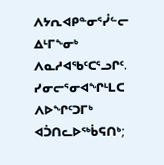ᐱᔭᕆᐊᑭᓐᓂᕐᓮᓪᓕ ᐃᒻᒥᖕᓂᒃ ᐱᓇᓱᐊᖃᑦᑕᕐᓗᒋᑦ.
ᓯᓂᓕᕐᓂᐊᖏᒻᒪᑕ ᐱᐅᖏᑦᑐᒥᒃ ᐊᑑᑎᓚᐅᖅᑳᕋᑎᒃ;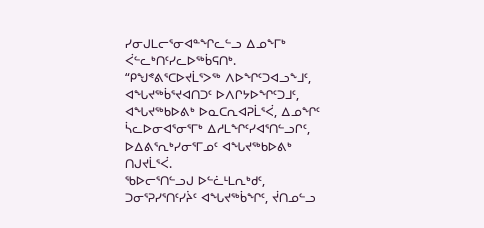ᓯᓂᒍᒪᓕᕐᓂᐊᓐᖏᓚᓪᓗ ᐃᓄᖕᒥᒃ ᐹᓪᓚᒃᑎᑦᓯᓚᐅᖅᑳᕋᑎᒃ.
“ᑭᖑᕝᕕᕐᑕᐅᔪᒫᕐᐳᖅ ᐱᐅᖏᑦᑐᐊᓗᖕᒧᑦ, ᐊᖓᔪᖅᑳᕐᔪᐊᑎᑐᑦ ᐅᐱᒋᔭᐅᖏᑦᑐᒧᑦ, ᐊᖓᔪᖅᑲᐅᕕᒃ ᐅᓇᑕᕆᐊᕈᒫᕐᐹ, ᐃᓄᖏᑦ ᓵᓚᐅᓂᐊᕐᓂᕐᒥᒃ ᐃᓱᒪᖏᑦᓯᐊᕐᑎᓪᓗᒋᑦ, ᐅᐃᕕᕐᕆᒃᓯᓂᕐᒥᓄᑦ ᐊᖓᔪᖅᑲᐅᕕᒃ ᑎᒍᔪᒫᕐᐹ.
ᖃᐅᓕᕐᑎᓪᓗᒍ ᐅᓪᓛᒻᒪᕆᒃᑯᑦ, ᑐᓂᕐᕈᓯᕐᑎᑦᓯᔩᑦ ᐊᖓᔪᖅᑳᖏᑦ, ᔫᑎᓄᓪᓗ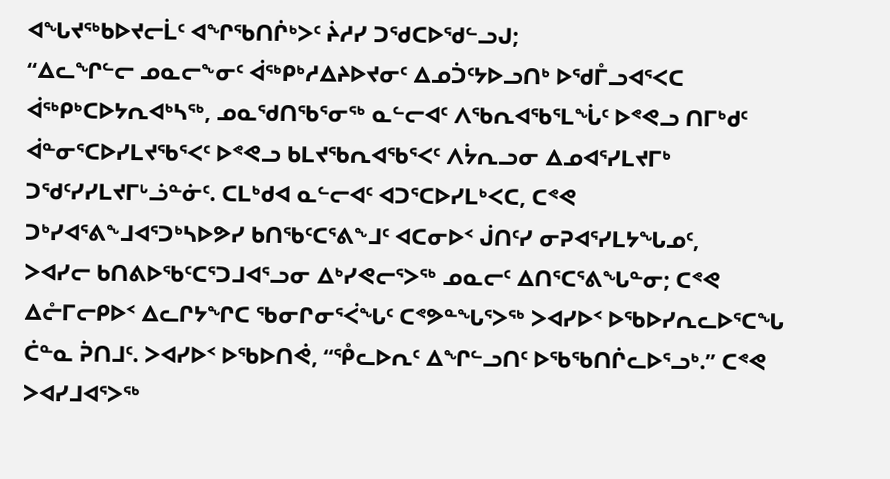ᐊᖓᔪᖅᑲᐅᔪᓕᒫᑦ ᐊᖏᖃᑎᒌᒃᐳᑦ ᔩᓱᓯ ᑐᖁᑕᐅᖁᓪᓗᒍ;
“ᐃᓚᖏᓪᓕ ᓄᓇᓕᖕᓂᑦ ᐋᖅᑭᒃᓱᐃᔨᐅᔪᓂᑦ ᐃᓄᑑᑦᔭᐅᓗᑎᒃ ᐅᖁᒤᓗᐊᕐᐸᑕ ᐋᖅᑭᒃᑕᐅᔭᕆᐊᒃᓴᖅ, ᓄᓇᖁᑎᖃᕐᓂᖅ ᓇᓪᓕᐊᑦ ᐱᖃᕆᐊᖃᕐᒪᖔᑦ ᐅᕝᕙᓗ ᑎᒥᒃᑯᑦ ᐋᓐᓂᕐᑕᐅᓯᒪᔪᖃᕐᐸᑦ ᐅᕝᕙᓗ ᑲᒪᔪᖃᕆᐊᖃᕐᐸᑦ ᐱᔮᕆᓗᓂ ᐃᓄᐊᕐᓯᒪᔪᒥᒃ ᑐᖁᑦᓯᓯᒪᔪᒥᒡᓘᓐᓃᑦ. ᑕᒪᒃᑯᐊ ᓇᓪᓕᐊᑦ ᐊᑐᕐᑕᐅᓯᒪᒃᐸᑕ, ᑕᕝᕙ ᑐᒃᓯᐊᕐᕕᖕᒧᐊᕐᑐᒃᓴᐅᕗᓯ ᑲᑎᖃᑦᑕᕐᕕᖕᒧᑦ ᐊᑕᓂᐅᑉ ᒎᑎᑦᓯ ᓂᕈᐊᕐᓯᒪᔭᖓᓄᑦ,
ᐳᐊᓯᓕ ᑲᑎᕕᐅᖃᑦᑕᕐᑐᒧᐊᕐᓗᓂ ᐃᒃᓯᕙᓕᕐᐳᖅ ᓄᓇᓕᑦ ᐃᑎᕐᑕᕐᕕᖓᓐᓂ; ᑕᕝᕙ ᐃᓔᒥᓕᑭᐅᑉ ᐃᓚᒋᔭᖏᑕ ᖃᓂᒋᓂᕐᐹᖓᑦ ᑕᕝᕗᓐᖓᕐᐳᖅ ᐳᐊᓯᐅᑉ ᐅᖃᐅᓯᕆᓚᐅᕐᑕᖓ ᑖᓐᓇ ᕉᑎᒧᑦ. ᐳᐊᓯᐅᑉ ᐅᖃᐅᑎᕚ, “ᕾᓚᐅᕆᑦ ᐃᖏᓪᓗᑎᑦ ᐅᖃᖃᑎᒌᓚᐅᕐᓗᒃ.” ᑕᕝᕙ ᐳᐊᓯᒧᐊᕐᐳᖅ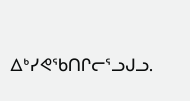ᐃᒃᓯᕙᖃᑎᒋᓕᕐᓗᒍᓗ.